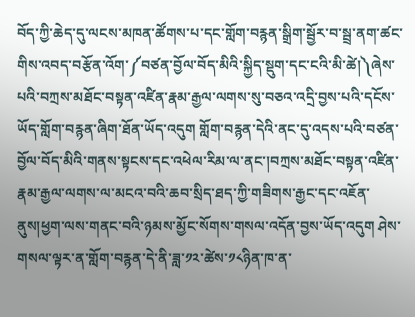བོད་ཀྱི་ཆེད་དུ་ལངས་མཁན་ཚོགས་པ་དང་གློག་བརྙན་སྒྲིག་སྦྱོར་བ་སྦྲ་ནག་ཚང་གིས་འབད་བརྩོན་འོག་༼བཙན་བྱོལ་བོད་མིའི་སྐྱིད་སྡུག་དང་ངའི་མི་ཚེ།༽ཞེས་པའི་བཀྲས་མཐོང་བསྟན་འཛིན་རྣམ་རྒྱལ་ལགས་སུ་བཅའ་འདྲི་བྱས་པའི་དངོས་ཡོད་གློག་བརྙན་ཞིག་ཐོན་ཡོད་འདུག གློག་བརྙན་དེའི་ནང་དུ་འདས་པའི་བཙན་བྱོལ་བོད་མིའི་གནས་སྟངས་དང་འཕེལ་རིམ་ལ་ནང་།བཀྲས་མཐོང་བསྟན་འཛིན་རྣམ་རྒྱལ་ལགས་ལ་མངའ་བའི་ཆབ་སྲིད་ཐད་ཀྱི་གཟིགས་རྒྱང་དང་འཇོན་ནུས།ཕྱག་ལས་གནང་བའི་ཉམས་མྱོང་སོགས་གསལ་འདོན་བྱས་ཡོད་འདུག ཤེས་གསལ་ལྟར་ན་གློག་བརྙན་དེ་ནི་ཟླ་༡༢་ཚེས་༡༨ཉིན་ཁ་ན་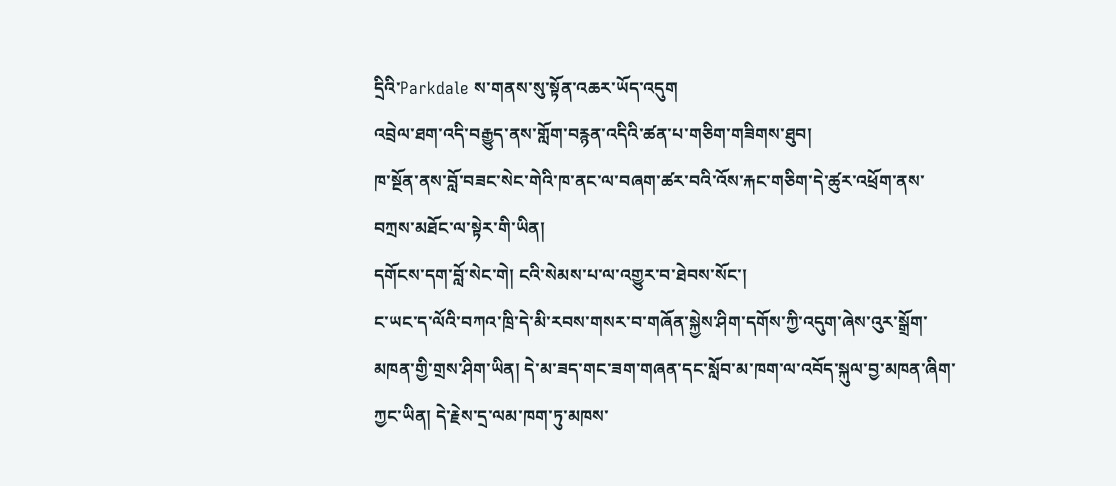དྲིའི་Parkdale ས་གནས་སུ་སྟོན་འཆར་ཡོད་འདུག
འབྲེལ་ཐག་འདི་བརྒྱུད་ནས་གློག་བརྙན་འདིའི་ཚན་པ་གཅིག་གཟིགས་ཐུབ།
ཁ་སྔོན་ནས་བློ་བཟང་སེང་གེའི་ཁ་ནང་ལ་བཞག་ཚར་བའི་འོས་རྐང་གཅིག་དེ་ཚུར་འཕྲོག་ནས་བཀྲས་མཐོང་ལ་སྟེར་གི་ཡིན།
དགོངས་དག་བློ་སེང་གེ། ངའི་སེམས་པ་ལ་འགྱུར་བ་ཐེབས་སོང་།
ང་ཡང་ད་ལོའི་བཀའ་ཁྲི་དེ་མི་རབས་གསར་བ་གཞོན་སྐྱེས་ཤིག་དགོས་ཀྱི་འདུག་ཞེས་འུར་སྒྲོག་མཁན་གྱི་གྲས་ཤིག་ཡིན། དེ་མ་ཟད་གང་ཟག་གཞན་དང་སློབ་མ་ཁག་ལ་འབོད་སྐུལ་བྱ་མཁན་ཞིག་ཀྱང་ཡིན། དེ་རྗེས་དྲ་ལམ་ཁག་ཏུ་མཁས་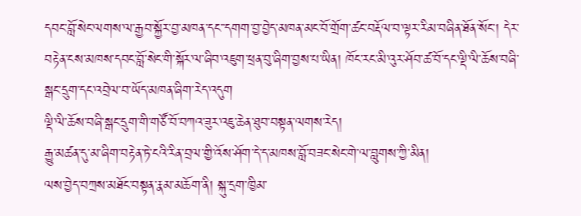དབང་བློ་སེང་ལགས་ལ་རྒྱབ་སྐྱོར་བྱ་མཁན་དང་་དགག་བྱ་བྱེད་མཁན་མང་བོ་གྲོག་ཚང་བརྡོལ་བ་ལྟར་རིམ་བཞིན་ཐོན་སོང་། དེར་བརྟེན་ངས་མཁས་དབང་བློ་སེང་གི་སྐོར་ལ་ཞིབ་འཇུག་ཕྲན་བུ་ཞིག་བྱས་པ་ཡིན། ཁོང་རང་མི་འུར་ཤོབ་ཚ་བོ་དང་ལྡི་ལི་ཆོས་བཞི་སྒང་དྲུག་དང་འབྲེལ་བ་ཡོད་མཁན་ཞིག་རེད་འདུག
ལྡི་ལི་ཆོས་བཞི་སྒང་དྲུག་གི་གཙོ་བོ་བཀའ་ཟུར་འཇུ་ཆེན་ཐུབ་བསྟན་ལགས་རེད།
རྒྱུ་མཚན་དུ་མ་ཞིག་བརྟེན་ཏེ་ངའི་རིན་བྲལ་གྱི་འོས་ཤོག་དེ་ད་མཁས་བློ་བཟང་སེང་གེ་ལ་བླུགས་ཀྱི་མིན།
ལས་བྱེད་བཀྲས་མཐོང་བསྟན་རྣམ་མཆོག་ནི། སྐུ་དྲག་ཁྱིམ་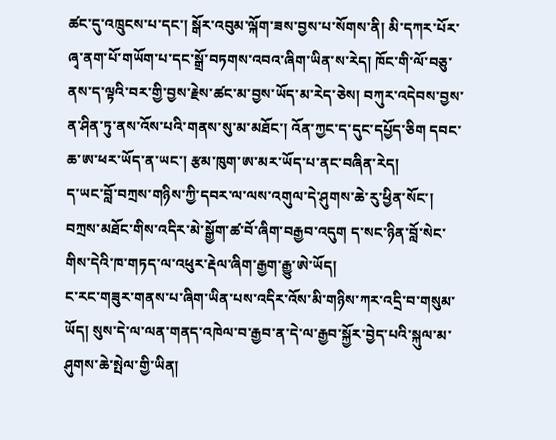ཚང་དུ་འཁྲུངས་པ་དང་། སྒོར་འབུམ་ལྐོག་ཟས་བྱས་པ་སོགས་ནི། མི་དཀར་པོར་ཞྭ་ནག་པོ་གཡོག་པ་དང་སྒྲོ་བཏགས་འབའ་ཞིག་ཡིན་ས་རེད། ཁོང་གི་ལོ་བཅུ་ནས་ད་ལྟའི་བར་གྱི་བྱས་རྗེས་ཚང་མ་བྱས་ཡོད་མ་རེད་ཅེས། བཀུར་འདེབས་བྱས་ན་ཤིན་ཏུ་ནས་འོས་པའི་གནས་སུ་མ་མཐོང་། འོན་ཀྱང་ད་དུང་དཔྱོད་ཅིག དབང་ཆ་ཨ་ཕར་ཡོད་ན་ཡང་། རྩམ་ཁུག་ཨ་མར་ཡོད་པ་ནང་བཞིན་རེད།
ད་ཡང་བློ་བཀྲས་གཉིས་ཀྱི་དབར་ལ་ལས་འགུལ་དེ་ཤུགས་ཆེ་རུ་ཕྱིན་སོང་། བཀྲས་མཐོང་གིས་འདིར་མེ་སྒྱོག་ཚ་བོ་ཞིག་བརྒྱབ་འདུག ད་སང་ཉིན་བློ་སེང་གིས་དེའི་ཁ་གཏད་ལ་འཕུར་རྡེལ་ཞིག་རྒྱག་རྒྱུ་ཨེ་ཡོད།
ང་རང་གཟུར་གནས་པ་ཞིག་ཡིན་པས་འདིར་འོས་མི་གཉིས་ཀར་འདྲི་བ་གསུམ་ཡོད། སུས་དེ་ལ་ལན་གནད་འཁེལ་བ་རྒྱབ་ན་དེ་ལ་རྒྱབ་སྐྱོར་བྱེད་པའི་སྐུལ་མ་ཤུགས་ཆེ་སྤེལ་གྱི་ཡིན།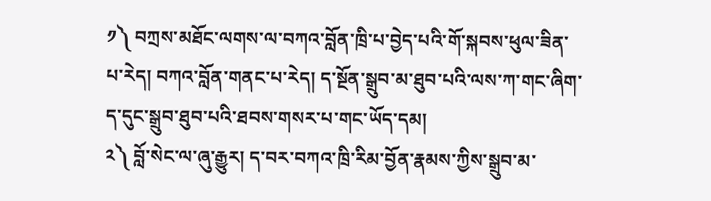༡༽ བཀྲས་མཐོང་ལགས་ལ་བཀའ་བློན་ཁྲི་པ་བྱེད་པའི་གོ་སྐབས་ཕུལ་ཟིན་པ་རེད། བཀའ་བློན་གནང་པ་རེད། ད་སྔོན་སྒྲུབ་མ་ཐུབ་པའི་ལས་ཀ་གང་ཞིག་ད་དུང་སྒྲུབ་ཐུབ་པའི་ཐབས་གསར་པ་གང་ཡོད་དམ།
༢༽ བློ་སེང་ལ་ཞུ་རྒྱུར། ད་བར་བཀའ་ཁྲི་རིམ་བྱོན་རྣམས་ཀྱིས་སྒྲུབ་མ་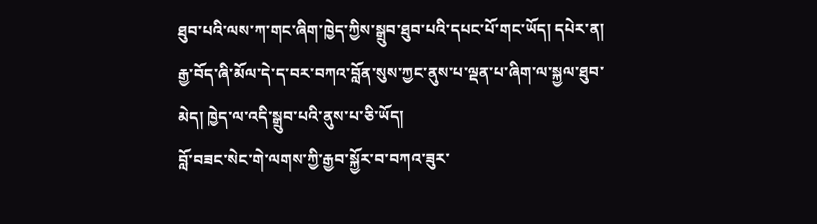ཐུབ་པའི་ལས་ཀ་གང་ཞིག་ཁྱེད་ཀྱིས་སྒྲུབ་ཐུབ་པའི་དཔང་པོ་གང་ཡོད། དཔེར་ན། རྒྱ་བོད་ཞི་མོལ་དེ་ད་བར་བཀའ་བློན་སུས་ཀྱང་ནུས་པ་ལྡན་པ་ཞིག་ལ་སྐྱལ་ཐུབ་མེད། ཁྱེད་ལ་འདི་སྒྲུབ་པའི་ནུས་པ་ཅི་ཡོད།
བློ་བཟང་སེང་གེ་ལགས་ཀྱི་རྒྱབ་སྐྱོར་བ་བཀའ་ཟུར་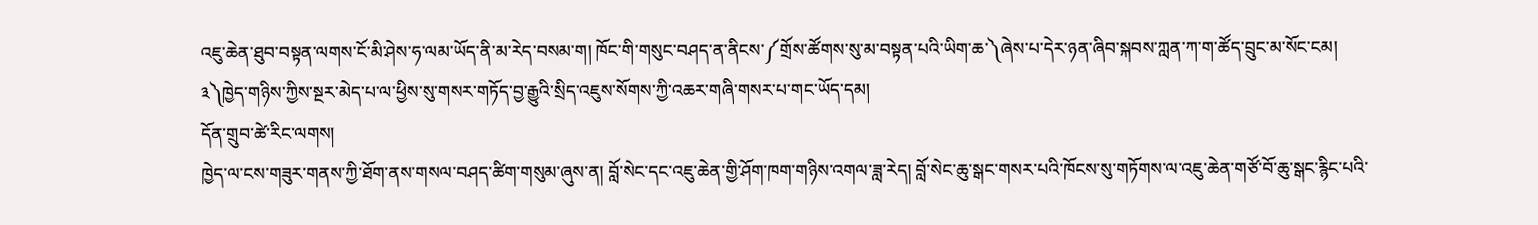འཇུ་ཆེན་ཐུབ་བསྟན་ལགས་ངོ་མི་ཤེས་ཧ་ལམ་ཡོད་ནི་མ་རེད་བསམ་ག། ཁོང་གི་གསུང་བཤད་ན་ནིངས་༼གྲོས་ཚོགས་སུ་མ་བསྟན་པའི་ཡིག་ཆ་༽ཞེས་པ་དེར་ཉན་ཞིབ་སྐབས་ཀླན་ཀ་ག་ཚོད་བྲུང་མ་སོང་ངམ།
༣༽ཁྱེད་གཉིས་ཀྱིས་སྔར་མེད་པ་ལ་ཕྱིས་སུ་གསར་གཏོད་བྱ་རྒྱུའི་སྲིད་འཇུས་སོགས་ཀྱི་འཆར་གཞི་གསར་པ་གང་ཡོད་དམ།
དོན་གྲུབ་ཚེ་རིང་ལགས།
ཁྱེད་ལ་ངས་གཟུར་གནས་ཀྱི་ཐོག་ནས་གསལ་བཤད་ཚིག་གསུམ་ཞུས་ན། བློ་སེང་དང་འཇུ་ཆེན་གྱི་ཤོག་ཁག་གཉིས་འགལ་ཟླ་རེད། བློ་སེང་ཆུ་སྒང་གསར་པའི་ཁོངས་སུ་གཏོགས་ལ་འཇུ་ཆེན་གཙོ་བོ་ཆུ་སྒང་རྙིང་པའི་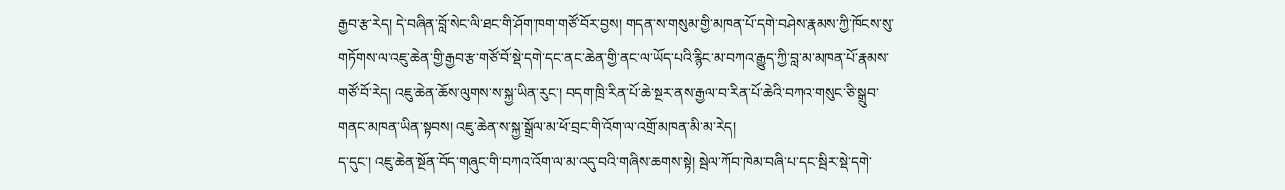རྒྱབ་རྩ་རེད། དེ་བཞིན་བློ་སེང་ལི་ཐང་གི་ཤོག་ཁག་གཙོ་བོར་བྱས། གདན་ས་གསུམ་གྱི་མཁན་པོ་དགེ་བཤེས་རྣམས་ཀྱི་ཁོངས་སུ་གཏོགས་ལ་འཇུ་ཆེན་གྱི་རྒྱབ་རྩ་གཙོ་བོ་སྡེ་དགེ་དང་ནང་ཆེན་གྱི་ནང་ལ་ཡོད་པའི་རྙིང་མ་བཀའ་རྒྱུད་ཀྱི་བླ་མ་མཁན་པོ་རྣམས་གཙོ་བོ་རེད། འཇུ་ཆེན་ཆོས་ལུགས་ས་སྐྱ་ཡིན་རུང་། བདག་ཁྲི་རིན་པོ་ཆེ་སྔར་ནས་རྒྱལ་བ་རིན་པོ་ཆེའི་བཀའ་གསུང་ཅི་སྒྲུབ་གནང་མཁན་ཡིན་སྟབས། འཇུ་ཆེན་ས་སྐྱ་སྒྲོལ་མ་ཕོ་བྲང་གི་འོག་ལ་འགྲོ་མཁན་མི་མ་རེད།
ད་དུང་། འཇུ་ཆེན་སྔོན་བོད་གཞུང་གི་བཀའ་འོག་ལ་མ་འདུ་བའི་གཞིས་ཆགས་སྟེ། སྦེལ་ཀོབ་ཁེམ་བཞི་པ་དང་སྦིར་སྡེ་དགེ་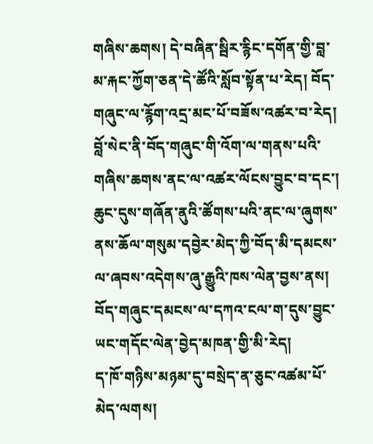གཞིས་ཆགས། དེ་བཞིན་སྦིར་རྙིང་དགོན་གྱི་བླ་མ་རྐང་ཀྱོག་ཅན་དེ་ཚོའི་སློབ་སྟོན་པ་རེད། བོད་གཞུང་ལ་རྙོག་འདྲ་མང་པོ་བཟོས་འཚར་བ་རེད། བློ་སེང་ནི་བོད་གཞུང་གི་འོག་ལ་གནས་པའི་གཞིས་ཆགས་ནང་ལ་འཚར་ལོངས་བྱུང་བ་དང་། ཆུང་དུས་གཞོན་ནུའི་ཚོགས་པའི་ནང་ལ་ཞུགས་ནས་ཆོལ་གསུམ་དབྱེར་མེད་ཀྱི་བོད་མི་དམངས་ལ་ཞབས་འདེགས་ཞུ་རྒྱུའི་ཁས་ལེན་བྱས་ནས། བོད་གཞུང་དམངས་ལ་དཀའ་ངལ་ག་དུས་བྱུང་ཡང་གདོང་ལེན་བྱེད་མཁན་གྱི་མི་རེད།
ད་ཁོ་གཉིས་མཉམ་དུ་བསྲེད་ན་ཅུང་འཚམ་པོ་མེད་ལགས།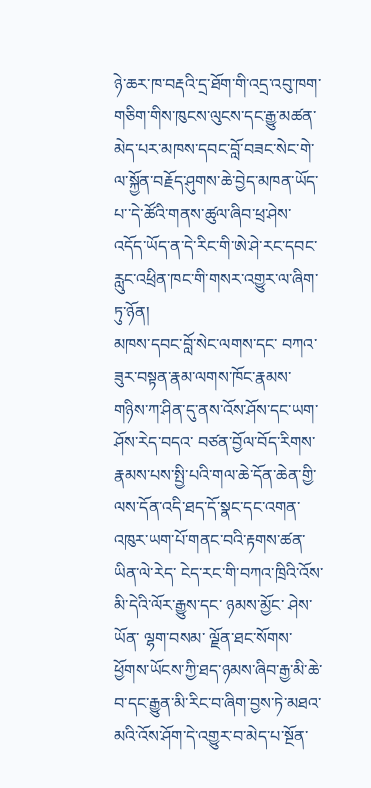ཉེ་ཆར་ཁ་བརྡའི་དྲ་ཐོག་གི་འདྲ་འབུ་ཁག་གཅིག་གིས་ཁུངས་ལུངས་དང་རྒྱུ་མཚན་མེད་པར་མཁས་དབང་བློ་བཟང་སེང་གེ་ལ་སྐྱོན་བརྗོད་ཤུགས་ཆེ་བྱེད་མཁན་ཡོད་པ་་དེ་ཚོའི་གནས་ཚུལ་ཞིབ་ཕྲ་ཤེས་འདོད་ཡོད་ན་དེ་རིང་གི་ཨེ་ཤེ་རང་དབང་རླུང་འཕྲིན་ཁང་གི་གསར་འགྱུར་ལ་ཞིག་ཏུ་ཉོན།
མཁས་དབང་བློ་སེང་ལགས་དང་ བཀའ་ཟུར་བསྟན་རྣམ་ལགས་ཁོང་རྣམས་གཉིས་ཀ་ཤིན་དུ་ནས་འོས་ཤོས་དང་ཡག་ཤོས་རེད་བདའ་ བཙན་བྱོལ་བོད་རིགས་རྣམས་པས་སྤྱི་པའི་གལ་ཆེ་དོན་ཆེན་གྱི་ལས་དོན་འདི་ཐད་དོ་སྣང་དང་འགན་འཁུར་ཡག་པོ་གནང་བའི་རྟགས་ཚན་ཡིན་ལེ་རེད་ ངེད་རང་གི་བཀའ་ཁྲིའི་འོས་མི་དེའི་ལོར་རྒྱུས་དང་ ཉམས་མྱོང་ ཤེས་ཡོན་ ལྷག་བསམ་ ལྗོན་ཐང་སོགས་ཕྱོགས་ཡོངས་ཀྱི་ཐད་ཉམས་ཞིབ་རྒྱ་མི་ཆེ་བ་དང་རྒྱུན་མི་རིང་བ་ཞིག་བྱས་ཏེ་མཐའ་མའི་འོས་ཤོག་དེ་འགྱུར་བ་མེད་པ་སྔོན་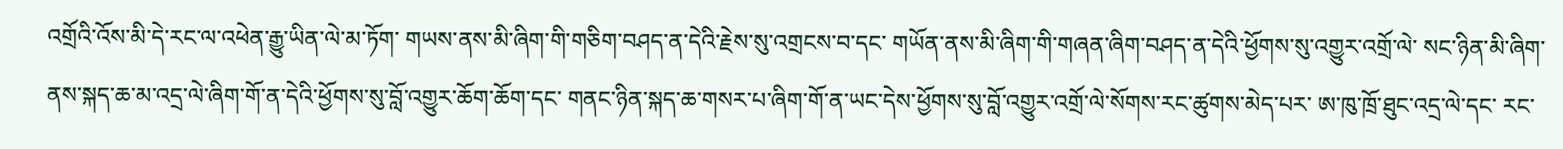འགྲོའི་འོས་མི་དེ་རང་ལ་འཕེན་རྒྱུ་ཡིན་ལེ་མ་ཏོག་ གཡས་ནས་མི་ཞིག་གི་གཅིག་བཤད་ན་དེའི་རྗེས་སུ་འགྲངས་བ་དང་ གཡོན་ནས་མི་ཞིག་གི་གཞན་ཞིག་བཤད་ན་དེའི་ཕྱོགས་སུ་འགྱུར་འགྲོ་ལེ་ སང་ཉིན་མི་ཞིག་ནས་སྐད་ཆ་མ་འདྲ་ལེ་ཞིག་གོ་ན་དེའི་ཕྱོགས་སུ་བློ་འགྱུར་ཆོག་ཆོག་དང་ གནང་ཉིན་སྐད་ཆ་གསར་པ་ཞིག་གོ་ན་ཡང་དེས་ཕྱོགས་སུ་བློ་འགྱུར་འགྲོ་ལེ་སོགས་རང་ཚུགས་མེད་པར་ ཨ་ཁུ་ཁྲོ་ཐུང་འདྲ་ལེ་དང་ རང་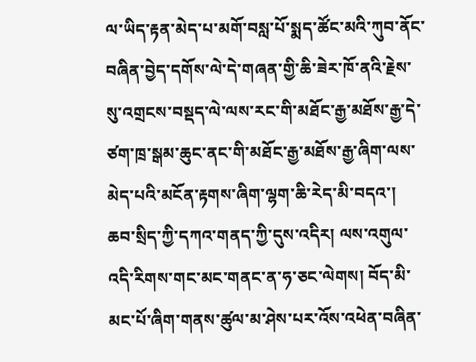ལ་ཡིད་རྟན་མེད་པ་མགོ་བསླ་པོ་སྨད་ཚོང་མའི་ཀུབ་ནོང་བཞིན་བྱེད་དགོས་ལེ་དེ་གཞན་གྱི་ཆི་ཟེར་ཁོ་ནའི་རྗེས་སུ་འགྲངས་བསྡད་ལེ་ལས་རང་གི་མཐོང་རྒྱ་མཐོས་རྒྱ་དེ་ཙག་ཁྲ་སྒམ་ཆུང་ནང་གི་མཐོང་རྒྱ་མཐོས་རྒྱ་ཞིག་ལས་མེད་པའི་མངོན་རྟགས་ཞིག་ལྷག་ཆི་རེད་མི་བདའ་།
ཆབ་སྲིད་ཀྱི་དཀའ་གནད་ཀྱི་དུས་འདིར། ལས་འགུལ་འདི་རིགས་གང་མང་གནང་ན་ཧ་ཅང་ལེགས། བོད་མི་མང་པོ་ཞིག་གནས་ཚུལ་མ་ཤེས་པར་འོས་འཕེན་བཞིན་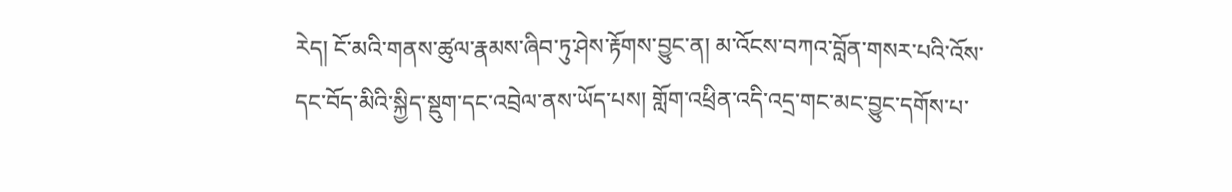རེད། ངོ་མའི་གནས་ཚུལ་རྣམས་ཞིབ་ཏུ་ཤེས་རྟོགས་བྱུང་ན། མ་འོངས་བཀའ་བློན་གསར་པའི་འོས་དང་བོད་མིའི་སྐྱིད་སྡུག་དང་འབྲེལ་ནས་ཡོད་པས། གློག་འཕྲིན་འདི་འདྲ་གང་མང་བྱུང་དགོས་པ་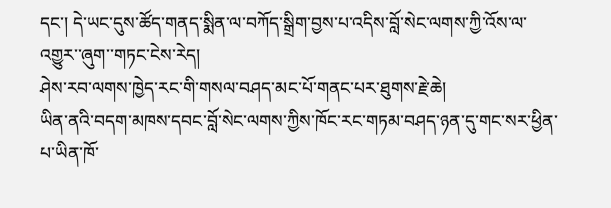དང་། དེ་ཡང་དུས་ཚོད་གནད་སྨིན་ལ་བཀོད་སྒྲིག་བྱས་པ་འདིས་བློ་སེང་ལགས་ཀྱི་འོས་ལ་འགྱུར་་ཞུག་་གཏང་ངེས་རེད།
ཤེས་རབ་ལགས་ཁྱེད་རང་གི་གསལ་བཤད་མང་པོ་གནང་པར་ཐུགས་རྗེ་ཆེ།
ཡིན་ནའི་བདག་མཁས་དབང་བློ་སེང་ལགས་ཀྱིས་ཁོང་རང་གཏམ་བཤད་ཉན་དུ་གང་སར་ཕྱིན་པ་ཡིན་ཁོ་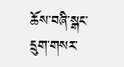ཆོས་བཞི་སྒང་དྲུག་གསར་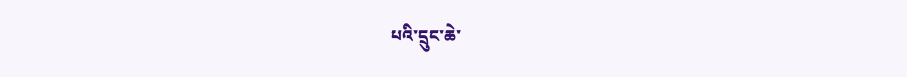པའི་དྲུང་ཆེ་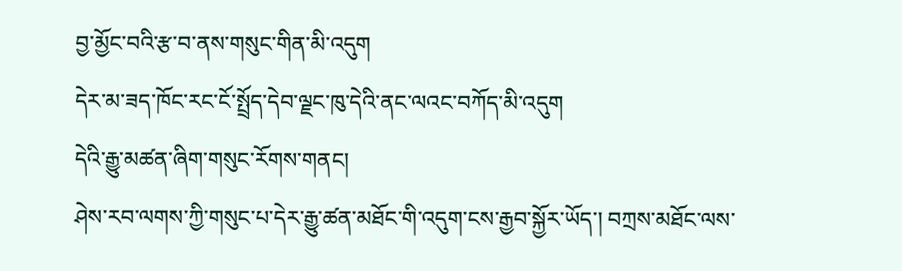བྱ་མྱོང་བའི་རྩ་བ་ནས་གསུང་གིན་མི་འདུག
དེར་མ་ཟད་ཁོང་རང་ངོ་སྤྲོད་དེབ་ལྗང་ཁུ་དེའི་ནང་ལའང་བཀོད་མི་འདུག
དེའི་རྒྱུ་མཚན་ཞིག་གསུང་རོགས་གནང།
ཤེས་རབ་ལགས་ཀྱི་གསུང་པ་དེར་རྒྱུ་ཚན་མཐོང་གི་འདུག་ངས་རྒྱབ་སྐྱོར་ཡོད་། བཀྲས་མཐོང་ལས་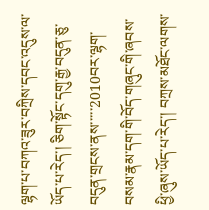ལྷག་པ་བཀའ་ཟུར་བཀྲིས་དབང་འདུས་ལ་ཡོད་པ་རེད་། ཅིག་སྟོང་དགུ་རྒྱ་བདུན་ཅུ་བདུན་གྲངས་ནས་་་་་2010བར་ལྷག་བསམ་རྣམ་དག་གི་བོད་གཞུང་གི་ཞབས་ཕྱི་ཞུས་ཡོད་པ་རེད་། བཀྲས་མཐོང་ལགས་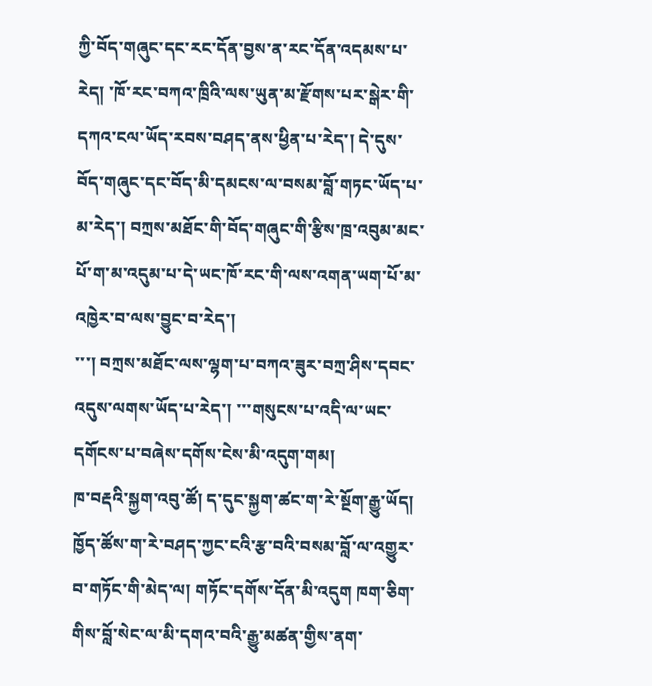ཀྱི་བོད་གཞུང་དང་རང་དོན་བྱས་ན་རང་དོན་འདམས་པ་རེད། ་ཁོ་རང་བཀའ་ཁྲིའི་ལས་ཡུན་མ་རྫོགས་པར་སྒེར་གི་དཀའ་ངལ་ཡོད་རབས་བཤད་ནས་ཕྱིན་པ་རེད་། དེ་དུས་བོད་གཞུང་དང་བོད་མི་དམངས་ལ་བསམ་བློ་གཏང་ཡོད་པ་མ་རེད་། བཀྲས་མཐོང་གི་བོད་གཞུང་གི་རྩིས་ཁྲ་འབུམ་མང་པོ་ག་མ་འདུམ་པ་དེ་ཡང་ཁོ་རང་གི་ལས་འགན་ཡག་པོ་མ་འཁྱེར་བ་ལས་བྱུང་བ་རེད་།
་་་། བཀྲས་མཐོང་ལས་ལྷག་པ་བཀའ་ཟུར་བཀྲ་ཤིས་དབང་འདུས་ལགས་ཡོད་པ་རེད་། ་་་གསུངས་པ་འདི་ལ་ཡང་དགོངས་པ་བཞེས་དགོས་ངེས་མི་འདུག་གམ།
ཁ་བརྡའི་སྐྱག་འབུ་ཚོ། ད་དུང་སྐྱག་ཚང་ག་རེ་སྔོག་རྒྱུ་ཡོད།
ཁྱོད་ཚོས་ག་རེ་བཤད་ཀྱང་ངའི་རྩ་བའི་བསམ་བློ་ལ་འགྱུར་བ་གཏོང་གི་མེད་ལ། གཏོང་དགོས་དོན་མི་འདུག ཁག་ཅིག་གིས་བློ་སེང་ལ་མི་དགའ་བའི་རྒྱུ་མཚན་གྱིས་ནག་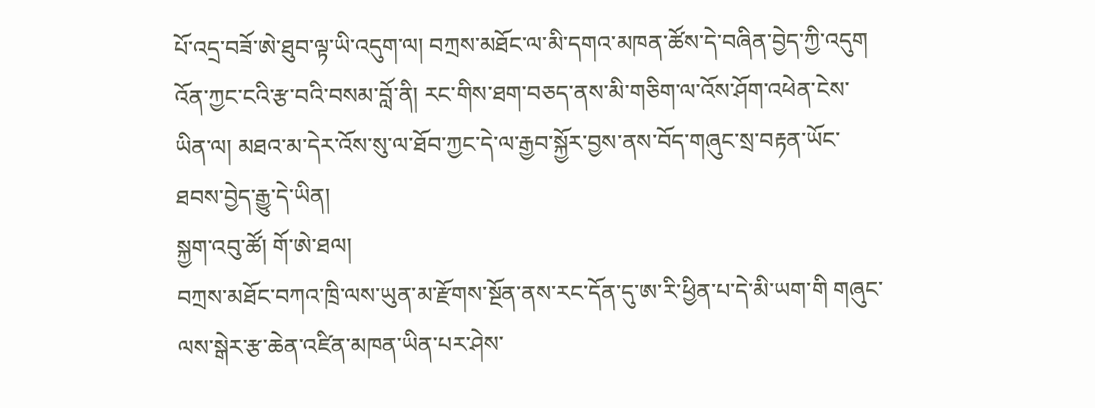པོ་འདྲ་བཟོ་ཨེ་ཐུབ་ལྟ་ཡི་འདུག་ལ། བཀྲས་མཐོང་ལ་མི་དགའ་མཁན་ཚོས་དེ་བཞིན་བྱེད་ཀྱི་འདུག འོན་ཀྱང་ངའི་རྩ་བའི་བསམ་བློ་ནི། རང་གིས་ཐག་བཅད་ནས་མི་གཅིག་ལ་འོས་ཤོག་འཕེན་ངེས་ཡིན་ལ། མཐའ་མ་དེར་འོས་སུ་ལ་ཐོབ་ཀྱང་དེ་ལ་རྒྱབ་སྐྱོར་བྱས་ནས་བོད་གཞུང་སྲ་བརྟན་ཡོང་ཐབས་བྱེད་རྒྱུ་དེ་ཡིན།
སྐྱག་འབུ་ཚོ། གོ་ཨེ་ཐལ།
བཀྲས་མཐོང་བཀའ་ཁྲི་ལས་ཡུན་མ་རྫོགས་སྔོན་ནས་རང་དོན་དུ་ཨ་རི་ཕྱིན་པ་དེ་མི་ཡག་གི གཞུང་ལས་སྒེར་རྩ་ཆེན་འཛིན་མཁན་ཡིན་པར་ཤེས་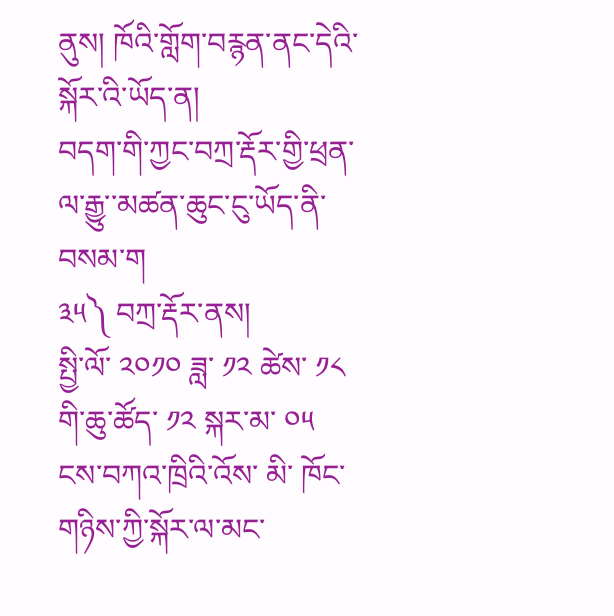ནུས། ཁོའི་གློག་བརྙན་ནང་དེའི་སྐོར་འི་ཡོད་ན།
བདག་གི་ཀྱང་བཀྲ་རྡོར་གྱི་ཕྲན་ལ་རྒྱུ་་མཚན་ཆུང་ངུ་ཡོད་ནི་བསམ་ག
༣༥༽ བཀྲ་རྡོར་ནས།
སྤྱི་ལོ་ ༢༠༡༠ ཟླ་ ༡༢ ཚེས་ ༡༨ གི་ཆུ་ཚོད་ ༡༢ སྐར་མ་ ༠༥
ངས་བཀའ་ཁྲིའི་འོས་ མི་ ཁོང་གཉིས་ཀྱི་སྐོར་ལ་མང་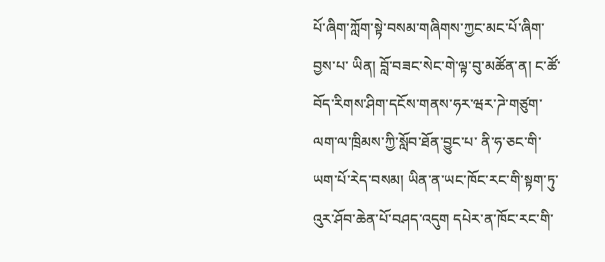པོ་ཞིག་ཀློག་སྟེ་བསམ་གཞིགས་ཀྱང་མང་པོ་ཞིག་བྱས་པ་ ཡིན། བློ་བཟང་སེང་གེ་ལྟ་བུ་མཚོན་ན། ང་ཚོ་བོད་རིགས་ཤིག་དངོས་གནས་ཧར་ཝར་ཌེ་གཙུག་ལག་ལ་ཁྲིམས་ཀྱི་སློབ་ཐོན་བྱུང་པ་ ནི་ཧ་ཅང་གི་ཡག་པོ་རེད་བསམ། ཡིན་ན་ཡང་ཁོང་རང་གི་སྟག་ཏུ་འུར་ཤོབ་ཆེན་པོ་བཤད་འདུག དཔེར་ན་ཁོང་རང་གི་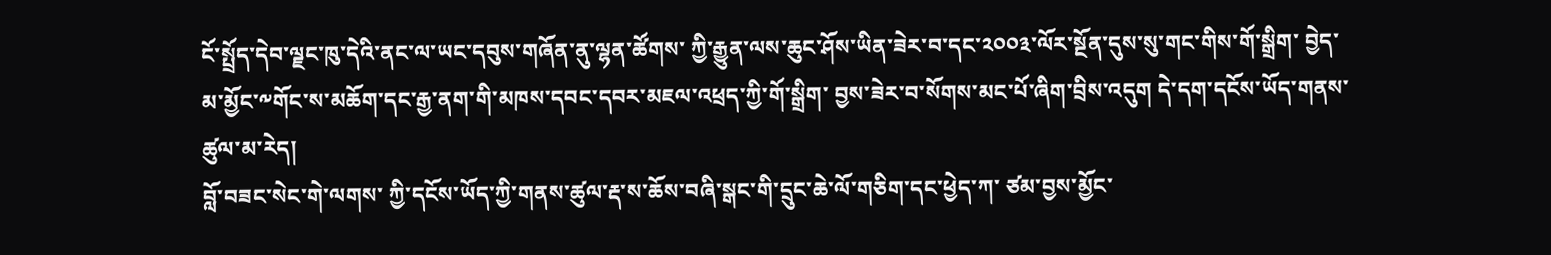ངོ་སྤྲོད་དེབ་ལྗང་ཁུ་དེའི་ནང་ལ་ཡང་དབུས་གཞོན་ནུ་ལྷན་ཚོགས་ ཀྱི་རྒྱུན་ལས་ཆུང་ཤོས་ཡིན་ཟེར་བ་དང་༢༠༠༣་ལོར་སྔོན་དུས་སུ་གང་གིས་གོ་སྒྲིག་ བྱེད་མ་མྱོང་༸གོང་ས་མཆོག་དང་རྒྱ་ནག་གི་མཁས་དབང་དབར་མཇལ་འཕྲད་ཀྱི་གོ་སྒྲིག་ བྱས་ཟེར་བ་སོགས་མང་པོ་ཞིག་བྲིས་འདུག དེ་དག་དངོས་ཡོད་གནས་ཚུལ་མ་རེད།
བློ་བཟང་སེང་གེ་ལགས་ ཀྱི་དངོས་ཡོད་ཀྱི་གནས་ཚུལ་རྡ་ས་ཆོས་བཞི་སྒང་གི་དྲུང་ཆེ་ལོ་གཅིག་དང་ཕྱེད་ཀ་ ཙམ་བྱས་མྱོང་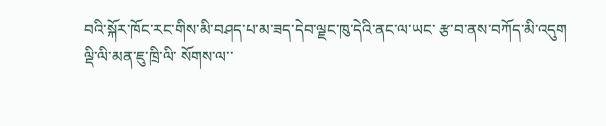བའི་སྐོར་ཁོང་རང་གིས་མི་བཤད་པ་མ་ཟད་དེབ་ལྗང་ཁུ་དེའི་ནང་ལ་ཡང་ རྩ་བ་ནས་བཀོད་མི་འདུག
ལྡི་ལི་མན་ཇུ་ཁྲི་ལི་ སོགས་ལ་་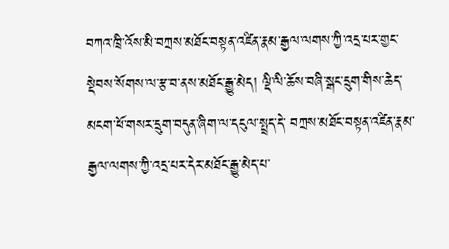བཀའ་ཁྲི་འོས་མི་བཀྲས་མཐོང་བསྟན་འཛིན་རྣམ་རྒྱལ་ལགས་ཀྱི་འདྲ་པར་གྱང་ སྡེབས་སོགས་ལ་རྩ་བ་ནས་མཐོང་རྒྱུ་མེད། ལྡི་ལི་ཆོས་བཞི་སྒང་དྲུག་གིས་ཆེད་མངག་ཕོ་གསར་དྲུག་བདུན་ཞིག་ལ་དངུལ་སྤྲད་དེ་ བཀྲས་མཐོང་བསྟན་འཛིན་རྣམ་རྒྱལ་ལགས་ཀྱི་འདྲ་པར་དེར་མཐོང་རྒྱུ་མེད་པ་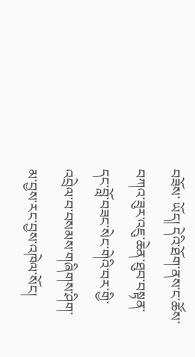བཟོས་ ཡོད། དེའི་ཐོག་ནས་ང་ཚོས་བཀའ་ཟུར་འཇུ་ཆེན་ཐུབ་བསྟན་དང་བློ་བཟང་སེང་གེའི་བར་གྱི་ འབྲེལ་བ་བསམས་གཞིགས་ཤིག་མ་བྱས་རང་བྱས་འཁེལ་སོང།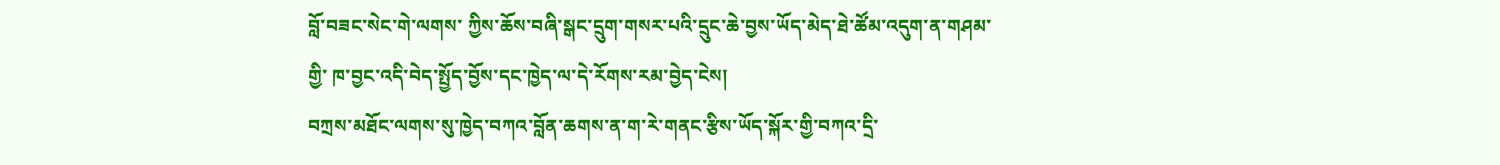བློ་བཟང་སེང་གེ་ལགས་ ཀྱིས་ཆོས་བཞི་སྒང་དྲུག་གསར་པའི་དྲུང་ཆེ་བྱས་ཡོད་མེད་ཐེ་ཚོམ་འདུག་ན་གཤམ་གྱི་ ཁ་བྱང་འདི་བེད་སྤྱོད་བྱོས་དང་ཁྱེད་ལ་དེ་རོགས་རམ་བྱེད་ངེས།
བཀྲས་མཐོང་ལགས་སུ་ཁྱེད་བཀའ་བློན་ཆགས་ན་ག་རེ་གནང་རྩིས་ཡོད་སྐོར་གྱི་བཀའ་དྲི་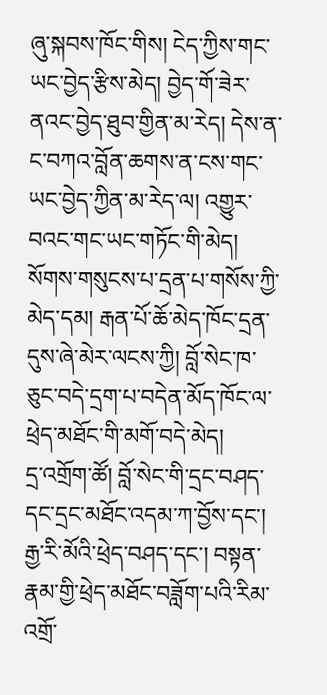ཞུ་སྐབས་ཁོང་གིས། ངེད་ཀྱིས་གང་ཡང་བྱེད་རྩིས་མེད། བྱེད་གོ་ཟེར་ནའང་བྱེད་ཐུབ་གྱིན་མ་རེད། དེས་ན་ང་བཀའ་བློན་ཆགས་ན་ངས་གང་ཡང་བྱེད་ཀྱིན་མ་རེད་ལ། འགྱུར་བའང་གང་ཡང་གཏོང་གི་མེད། སོགས་གསུངས་པ་དྲན་པ་གསོས་ཀྱི་མེད་དམ། རྒན་པོ་ཆོ་མེད་ཁོང་དྲན་དུས་ཞེ་མེར་ལངས་ཀྱི། བློ་སེང་ཁ་ཅུང་བདེ་དྲག་པ་བདེན་མོད་ཁོང་ལ་ཕྲེད་མཐོང་གི་མགོ་བདེ་མེད།
དྲ་འགྲོག་ཚོ། བློ་སེང་གི་དྲང་བཤད་དང་དྲང་མཐོང་འདམ་ཀ་བྱོས་དང་། རྒྱ་རི་མོའི་ཕྲེད་བཤད་དང་། བསྟན་རྣམ་གྱི་ཕྲེད་མཐོང་བཟློག་པའི་རིམ་འགྲོ་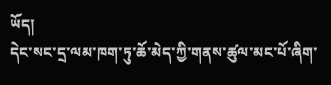ཡོད།
དེང་སང་དྲ་ལམ་ཁག་ཏུ་ཆོ་མེད་ཀྱི་གནས་ཚུལ་མང་པོ་ཞིག་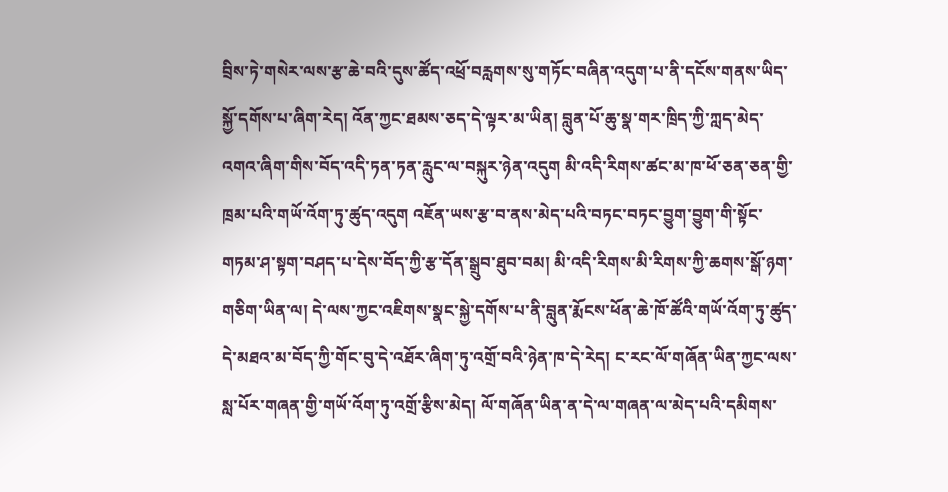བྲིས་ཏེ་གསེར་ལས་རྩ་ཆེ་བའི་དུས་ཚོད་འཕྲོ་བརླགས་སུ་གཏོང་བཞིན་འདུག་པ་ནི་དངོས་གནས་ཡིད་སྐྱོ་དགོས་པ་ཞིག་རེད། འོན་ཀྱང་ཐམས་ཅད་དེ་ལྟར་མ་ཡིན། བླུན་པོ་ཆུ་སྣ་གར་ཁྲིད་ཀྱི་ཀླད་མེད་འགའ་ཞིག་གིས་བོད་འདི་ཏན་ཏན་རླུང་ལ་བསྐུར་ཉེན་འདུག མི་འདི་རིགས་ཚང་མ་ཁ་ཕོ་ཅན་ཅན་གྱི་ཁྲམ་པའི་གཡོ་འོག་ཏུ་ཚུད་འདུག འཇོན་ཡས་རྩ་བ་ནས་མེད་པའི་བཏང་བཏང་བྱུག་བྱུག་གི་སྟོང་གཏམ་ཤ་སྟག་བཤད་པ་དེས་བོད་ཀྱི་རྩ་དོན་སྒྲུབ་ཐུབ་བམ། མི་འདི་རིགས་མི་རིགས་ཀྱི་ཆགས་སྒོ་ཉག་གཅིག་ཡིན་ལ། དེ་ལས་ཀྱང་འཇིགས་སྣང་སྐྱེ་དགོས་པ་ནི་བླུན་རྨོངས་ཕོན་ཆེ་ཁོ་ཚོའི་གཡོ་འོག་ཏུ་ཚུད་དེ་མཐའ་མ་བོད་ཀྱི་གོང་བུ་དེ་འཐོར་ཞིག་ཏུ་འགྲོ་བའི་ཉེན་ཁ་དེ་རེད། ང་རང་ལོ་གཞོན་ཡིན་ཀྱང་ལས་སླ་པོར་གཞན་གྱི་གཡོ་འོག་ཏུ་འགྲོ་རྩིས་མེད། ལོ་གཞོན་ཡིན་ན་དེ་ལ་གཞན་ལ་མེད་པའི་དམིགས་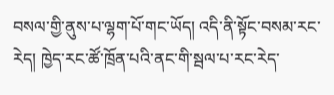བསལ་གྱི་ནུས་པ་ལྷག་པོ་གང་ཡོད། འདི་ནི་སྟོང་བསམ་རང་རེད། ཁྱེད་རང་ཚོ་ཁྲོན་པའི་ནང་གི་སྦལ་པ་རང་རེད་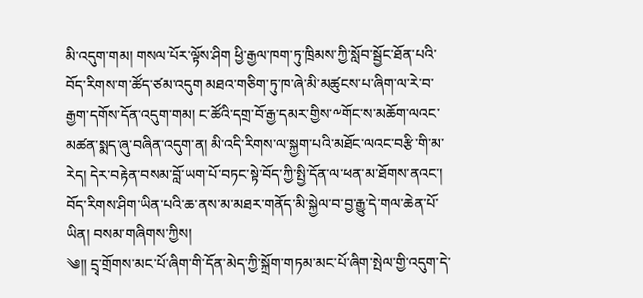མི་འདུག་གམ། གསལ་པོར་ལྟོས་ཤིག ཕྱི་རྒྱལ་ཁག་ཏུ་ཁྲིམས་ཀྱི་སློབ་སྦྱོང་ཐོན་པའི་བོད་རིགས་ག་ཚོད་ཙམ་འདུག མཐའ་གཅིག་ཏུ་ཁ་ཞེ་མི་མཚུངས་པ་ཞིག་ལ་རེ་བ་རྒྱག་དགོས་དོན་འདུག་གམ། ང་ཚོའི་དགྲ་བོ་རྒྱ་དམར་གྱིས་༸གོང་ས་མཆོག་ལའང་མཚན་སྨད་ཞུ་བཞིན་འདུག་ན། མི་འདི་རིགས་ལ་སྐྱག་པའི་མཐོང་ལའང་བརྩི་གི་མ་རེད། དེར་བརྟེན་བསམ་བློ་ཡག་པོ་བཏང་སྟེ་བོད་ཀྱི་སྤྱི་དོན་ལ་ཕན་མ་ཐོགས་ནའང་། བོད་རིགས་ཤིག་ཡིན་པའི་ཆ་ནས་མ་མཐར་གནོད་མི་སྐྱེལ་བ་བྱ་རྒྱུ་དེ་གལ་ཆེན་པོ་ཡིན། བསམ་གཞིགས་ཀྱིས།
༄༎ དྲྭ་གྲོགས་མང་པོ་ཞིག་གི་དོན་མེད་ཀྱི་སྐྲོག་གཏམ་མང་པོ་ཞིག་སྤེལ་གྱི་འདུག་དེ་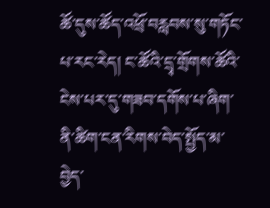ཚོ་དུས་ཚོད་འཕྲོ་བརླབས་སུ་གཏོང་པ་རང་རེད། ང་ཚོའི་དྲྭ་གྲོགས་ཚོའི་ངེས་པར་དུ་གཟབ་དགོས་པ་ཞིག་ནི་ཚིག་ངན་རིགས་བེད་སྤྱོད་མ་བྱེད་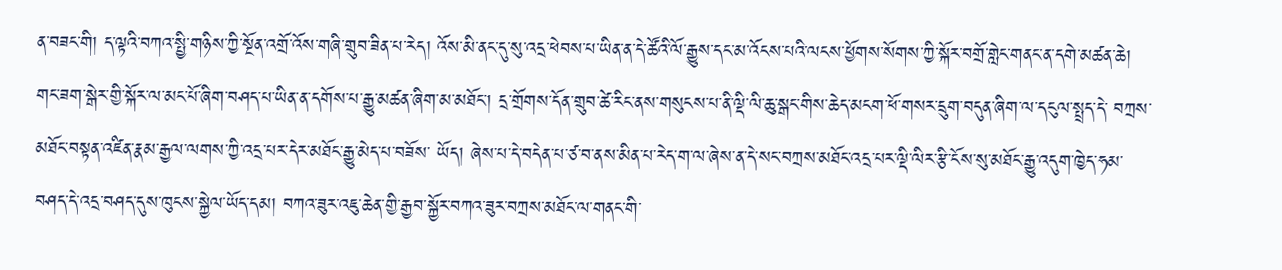ན་བཟང་གི། ད་ལྟའི་བཀའ་སྤྱི་གཉིས་ཀྱི་སྔོན་འགྲོ་འོས་གཞི་གྲུབ་ཟིན་པ་རེད། འོས་མི་ནང་དུ་སུ་འདྲ་ཕེབས་པ་ཡིན་ན་དེ་ཚོའི་ལོ་རྒྱུས་དང་མ་འོངས་པའི་ལངས་ཕྱོགས་སོགས་ཀྱི་སྐོར་བགྲོ་གླེང་གནང་ན་དགེ་མཚན་ཆེ། གང་ཟག་སྒེར་གྱི་སྐོར་ལ་མང་པོ་ཞིག་བཤད་པ་ཡིན་ན་དགོས་པ་རྒྱུ་མཚན་ཞིག་མ་མཐོང་། དྲ་གྲོགས་དོན་གྲུབ་ཚེ་རིང་ནས་གསུངས་པ་ནི་ལྡི་ལི་ཆུ་སྒང་གིས་ཆེད་མངག་ཕོ་གསར་དྲུག་བདུན་ཞིག་ལ་དངུལ་སྤྲད་དེ་ བཀྲས་མཐོང་བསྟན་འཛིན་རྣམ་རྒྱལ་ལགས་ཀྱི་འདྲ་པར་དེར་མཐོང་རྒྱུ་མེད་པ་བཟོས་ ཡོད། ཞེས་པ་དེ་བདེན་པ་ཙ་བ་ནས་མིན་པ་རེད་ག་ལ་ཞེས་ན་དེ་སང་བཀྲས་མཐོང་འདྲ་པར་ལྡི་ལིར་རྩི་ངོས་སུ་མཐོང་རྒྱུ་འདུག་ཁྱེད་ཧམ་བཤད་དེ་འདྲ་བཤད་དུས་ཁུངས་སྐྱེལ་ཡོད་དམ། བཀའ་ཟུར་འཇུ་ཆེན་གྱི་རྒྱབ་སྐྱོར་བཀའ་ཟུར་བཀྲས་མཐོང་ལ་གནང་གི་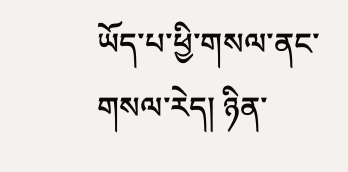ཡོད་པ་ཕྱི་གསལ་ནང་གསལ་རེད། ཉིན་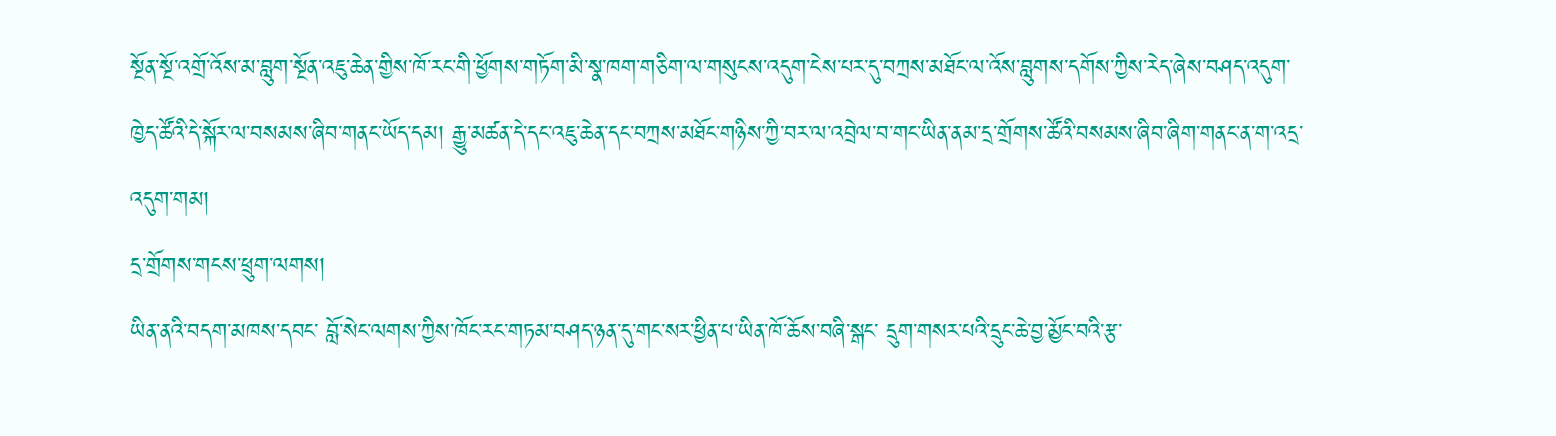སྔོན་སྔོ་འགྲོ་འོས་མ་བླུག་སྔོན་འཇུ་ཆེན་གྱིས་ཁོ་རང་གི་ཕྱོགས་གཏོག་མི་སྣ་ཁག་གཅིག་ལ་གསུངས་འདུག་ངེས་པར་དུ་བཀྲས་མཐོང་ལ་འོས་བླུགས་དགོས་ཀྱིས་རེད་ཞེས་བཤད་འདུག་ཁྱེད་ཚོའི་དེ་སྐོར་ལ་བསམས་ཞིབ་གནང་ཡོད་དམ། རྒྱུ་མཚན་དེ་དང་འཇུ་ཆེན་དང་བཀྲས་མཐོང་གཉིས་ཀྱི་བར་ལ་འབྲེལ་བ་གང་ཡིན་ནམ་དྲ་གྲོགས་ཚོའི་བསམས་ཞིབ་ཞིག་གནང་ན་ག་འདྲ་འདུག་གམ།
དྲ་གྲོགས་གངས་ཕྲུག་ལགས།
ཡིན་ནའི་བདག་མཁས་དབང་ བློ་སེང་ལགས་ཀྱིས་ཁོང་རང་གཏམ་བཤད་ཉན་དུ་གང་སར་ཕྱིན་པ་ཡིན་ཁོ་ཆོས་བཞི་སྒང་ དྲུག་གསར་པའི་དྲུང་ཆེ་བྱ་མྱོང་བའི་རྩ་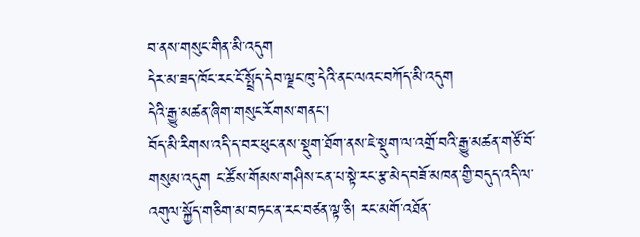བ་ནས་གསུང་གིན་མི་འདུག
དེར་མ་ཟད་ཁོང་རང་ངོ་སྤྲོད་དེབ་ལྗང་ཁུ་དེའི་ནང་ལའང་བཀོད་མི་འདུག
དེའི་རྒྱུ་མཚན་ཞིག་གསུང་རོགས་གནང།
བོད་མི་རིགས་འདི་ད་བར་ཕུང་ནས་སྡུག་ཐོག་ནས་ཇེ་སྡུག་ལ་འགྲོ་བའི་རྒྱུ་མཚན་གཙོ་བོ་གསུམ་འདུག ང་ཚོས་གོམས་གཤིས་ངན་པ་སྟེ་རང་རྩ་མེད་བཟོ་མཁན་གྱི་བདུད་འདི་ལ་འགུལ་སྐྱོད་གཅིག་མ་བཏང་ན་རང་བཙན་ལྟ་ཅི། རང་མགོ་འཐོན་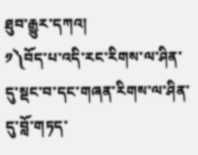ཐུབ་རྒྱུར་དཀའ།
༡༽བོད་པ་འདི་རང་རིགས་ལ་ཤིན་དུ་སྡང་བ་དང་གཞན་རིགས་ལ་ཤིན་དུ་བློ་གཏད་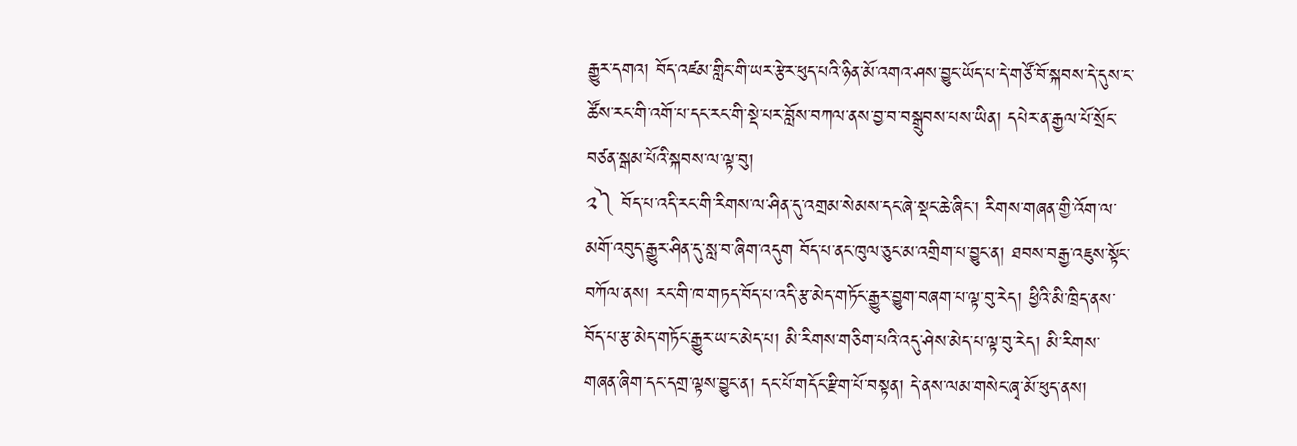རྒྱུར་དགའ། བོད་འཛམ་གླིང་གི་ཡར་རྩེར་ཕུད་པའི་ཉིན་མོ་འགའ་ཤས་བྱུང་ཡོད་པ་དེ་གཙོ་བོ་སྐབས་དེ་དུས་ང་ཚོས་རང་གི་འགོ་པ་དང་རང་གི་སྡེ་པར་བློས་བཀལ་ནས་བྱ་བ་བསྒྲུབས་པས་ཡིན། དཔེར་ན་རྒྱལ་པོ་སྲོང་བཙན་སྒམ་པོའི་སྐབས་ལ་ལྟ་བུ།
༢༽ བོད་པ་འདི་རང་གི་རིགས་ལ་ཤིན་དུ་འགྲམ་སེམས་དང་ཞེ་སྡང་ཆེ་ཞིང་། རིགས་གཞན་གྱི་འོག་ལ་མགོ་འབུད་རྒྱུར་ཤིན་དུ་སླ་བ་ཞིག་འདུག བོད་པ་ནང་ཁུལ་ཅུང་མ་འགྲིག་པ་བྱུང་ན། ཐབས་བརྒྱ་འཇུས་སྟོང་བཀོལ་ནས། རང་གི་ཁ་གཏད་བོད་པ་འདི་རྩ་མེད་གཏོང་རྒྱུར་བྱུག་བཞག་པ་ལྟ་བུ་རེད། ཕྱིའི་མི་ཁྲིད་ནས་བོད་པ་རྩ་མེད་གཏོང་རྒྱུར་ཡ་ང་མེད་པ། མི་རིགས་གཅིག་པའི་འདུ་ཤེས་མེད་པ་ལྟ་བུ་རེད། མི་རིགས་གཞན་ཞིག་དང་དགྲ་ལྟས་བྱུང་ན། དང་པོ་གདོང་རྫིག་པོ་བསྟན། དེ་ནས་ལམ་གསེང་ཞྭ་མོ་ཕུད་ནས།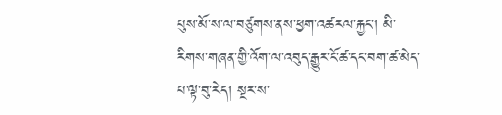པུས་མོ་ས་ལ་བཙུགས་ནས་ཕྱག་འཚརལ་རྐྱང་། མི་རིགས་གཞན་གྱི་འོག་ལ་འབུད་རྒྱུར་ངོ་ཚ་དང་བག་ཚ་མེད་པ་ལྟ་བུ་རེད། སྔར་ས་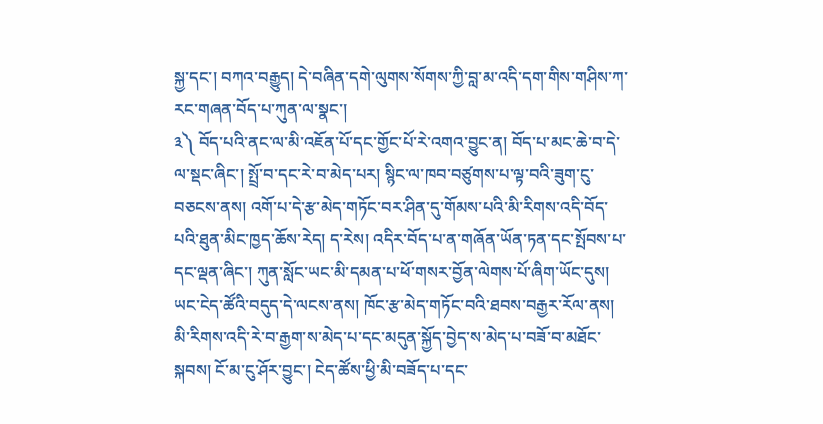སྐྱ་དང་། བཀའ་བརྒྱུད། དེ་བཞིན་དགེ་ལུགས་སོགས་ཀྱི་བླ་མ་འདི་དག་གིས་གཤིས་ཀ་རང་གཞན་བོད་པ་ཀུན་ལ་སྣང་།
༣༽ བོད་པའི་ནང་ལ་མི་འཇོན་པོ་དང་གྱོང་པོ་རེ་འགའ་བྱུང་ན། བོད་པ་མང་ཆེ་བ་དེ་ལ་སྡང་ཞིང་། སྤྲོ་བ་དང་རེ་བ་མེད་པར། སྙིང་ལ་ཁབ་བཙུགས་པ་ལྟ་བའི་ཟུག་ངུ་བཅངས་ནས། འགོ་པ་དེ་རྩ་མེད་གཏོང་བར་ཤིན་དུ་གོམས་པའི་མི་རིགས་འདི་བོད་པའི་ཐུན་མིང་ཁྱད་ཆོས་རེད། ད་རེས། འདིར་བོད་པ་ན་གཞོན་ཡོན་ཏན་དང་སྤོབས་པ་དང་ལྡན་ཞིང་། ཀུན་སློང་ཡང་མི་དམན་པ་ཕོ་གསར་བྱོན་ལེགས་པོ་ཞིག་ཡོང་དུས། ཡང་ངེད་ཚོའི་བདུད་དེ་ལངས་ནས། ཁོང་རྩ་མེད་གཏོང་བའི་ཐབས་བརྒྱར་རོལ་ནས། མི་རིགས་འདི་རེ་བ་རྒྱག་ས་མེད་པ་དང་མདུན་སྐྱོད་བྱེད་ས་མེད་པ་བཟོ་བ་མཐོང་སྐབས། ངོ་མ་ངུ་ཤོར་བྱུང་། ངེད་ཚོས་ཕྱི་མི་བཟོད་པ་དང་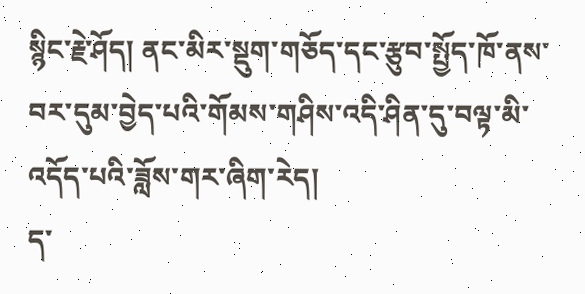སྙིང་རྗེ་ཤོད། ནང་མིར་སྡུག་གཅོད་དང་རྩུབ་སྤྱོད་ཁོ་ནས་བར་དུམ་བྱེད་པའི་གོམས་གཤིས་འདི་ཤིན་དུ་བལྟ་མི་འདོད་པའི་ཟློས་གར་ཞིག་རེད།
ད་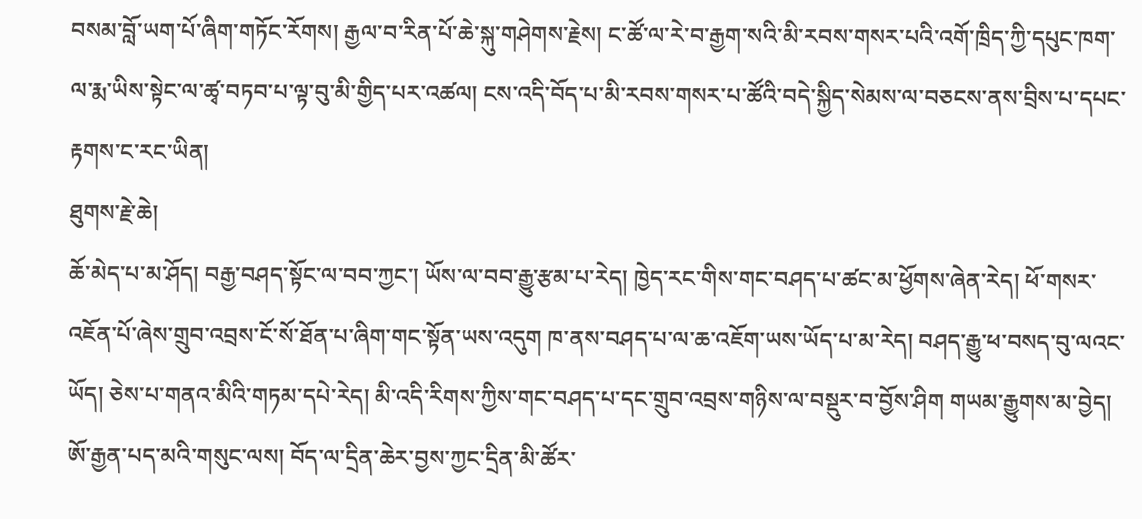བསམ་བློ་ཡག་པོ་ཞིག་གཏོང་རོགས། རྒྱལ་བ་རིན་པོ་ཆེ་སྐུ་གཤེགས་རྗེས། ང་ཚོ་ལ་རེ་བ་རྒྱག་སའི་མི་རབས་གསར་པའི་འགོ་ཁྲིད་ཀྱི་དཔུང་ཁག་ལ་རྨ་ཡིས་སྟེང་ལ་ཚྭ་བཏབ་པ་ལྟ་བུ་མི་གྱིད་པར་འཚལ། ངས་འདི་བོད་པ་མི་རབས་གསར་པ་ཚོའི་བདེ་སྐྱིད་སེམས་ལ་བཅངས་ནས་བྲིས་པ་དཔང་རྟགས་ང་རང་ཡིན།
ཐུགས་རྗེ་ཆེ།
ཆོ་མེད་པ་མ་ཤོད། བརྒྱ་བཤད་སྟོང་ལ་བབ་ཀྱང་། ཡོས་ལ་བབ་རྒྱུ་རྩམ་པ་རེད། ཁྱེད་རང་གིས་གང་བཤད་པ་ཚང་མ་ཕྱོགས་ཞེན་རེད། ཕོ་གསར་འཇོན་པོ་ཞེས་གྲུབ་འབྲས་ངོ་སོ་ཐོན་པ་ཞིག་གང་སྟོན་ཡས་འདུག ཁ་ནས་བཤད་པ་ལ་ཆ་འཇོག་ཡས་ཡོད་པ་མ་རེད། བཤད་རྒྱུ་ཕ་བསད་བུ་ལའང་ཡོད། ཅེས་པ་གནའ་མིའི་གཏམ་དཔེ་རེད། མི་འདི་རིགས་ཀྱིས་གང་བཤད་པ་དང་གྲུབ་འབྲས་གཉིས་ལ་བསྡུར་བ་བྱོས་ཤིག གཡམ་རྒྱུགས་མ་བྱེད། ཨོ་རྒྱན་པད་མའི་གསུང་ལས། བོད་ལ་དྲིན་ཆེར་བྱས་ཀྱང་དྲིན་མི་ཚོར་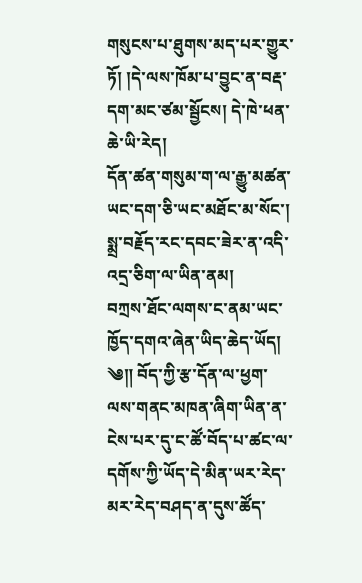གསུངས་པ་ཐུགས་མད་པར་གྱུར་ཏོ། །དེ་ལས་ཁོམ་པ་བྱུང་ན་བརྡ་དག་མང་ཙམ་སྦྱོངས། དེ་ཁེ་ཕན་ཆེ་ཡི་རེད།
དོན་ཚན་གསུམ་ག་ལ་རྒྱུ་མཚན་ཡང་དག་ཅི་ཡང་མཐོང་མ་སོང་། སྨྲ་བརྗོད་རང་དབང་ཟེར་ན་འདི་འདྲ་ཅིག་ལ་ཡིན་ནམ།
བཀྲས་ཐོང་ལགས་ང་ནམ་ཡང་ཁྱོད་དགའ་ཞེན་ཡིད་ཆེད་ཡོད།
༄༎ བོད་ཀྱི་རྩ་དོན་ལ་ཕྱག་ལས་གནང་མཁན་ཞིག་ཡིན་ན་ངེས་པར་དུ་ང་ཚོ་བོད་པ་ཚང་ལ་དགོས་ཀྱི་ཡོད་དེ་མིན་ཡར་རེད་མར་རེད་བཤད་ན་དུས་ཚོད་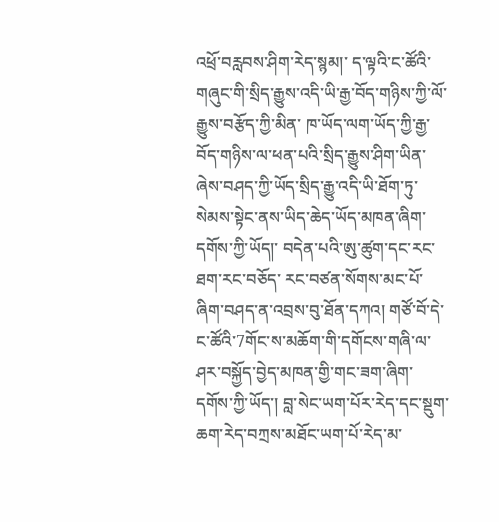འཕྲོ་བརླབས་ཤིག་རེད་སྙམ།་ ད་ལྟའི་ང་ཚོའི་གཞུང་གི་སྲིད་རྒྱུས་འདི་ཡི་རྒྱ་བོད་གཉིས་ཀྱི་ལོ་རྒྱུས་བརྩོད་ཀྱི་མིན་ ཁ་ཡོད་ལག་ཡོད་ཀྱི་རྒྱ་བོད་གཉིས་ལ་ཕན་པའི་སྲིད་རྒྱུས་ཤིག་ཡིན་ཞེས་བཤད་ཀྱི་ཡོད་སྲིད་རྒྱུ་འདི་ཡི་ཐོག་ཏུ་སེམས་སྟེང་ནས་ཡིད་ཆེད་ཡོད་མཁན་ཞིག་དགོས་ཀྱི་ཡོད།་ བདེན་པའི་ཨུ་ཚུག་དང་རང་ཐག་རང་བཅོད་ རང་བཙན་སོགས་མང་པོ་ཞིག་བཤད་ན་འབྲས་བུ་ཐོན་དཀའ། གཙོ་བོ་དེ་ང་ཚོའི་7གོང་ས་མཆོག་གི་དགོངས་གཞི་ལ་ཤར་བསྐྱོད་བྱེད་མཁན་གྱི་གང་ཟག་ཞིག་དགོས་ཀྱི་ཡོད་། བླ་སེང་ཡག་པོར་རེད་དང་སྡུག་ཆག་རེད་བཀྲས་མཐོང་ཡག་པོ་རེད་མ་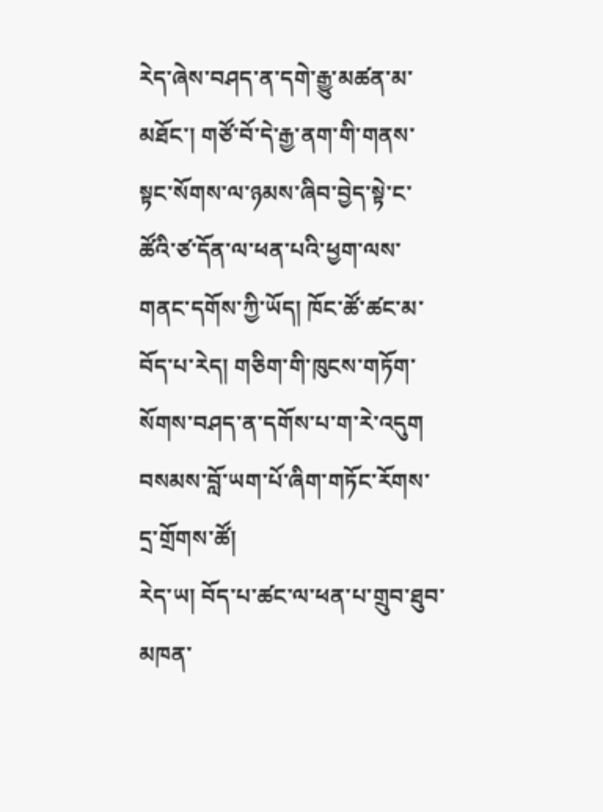རེད་ཞེས་བཤད་ན་དགེ་རྒྱུ་མཚན་མ་མཐོང་། གཙོ་བོ་དེ་རྒྱ་ནག་གི་གནས་སྟང་སོགས་ལ་ཉམས་ཞིབ་བྱེད་སྟེ་ང་ཚོའི་ཙ་དོན་ལ་ཕན་པའི་ཕྱག་ལས་གནང་དགོས་ཀྱི་ཡོད། ཁོང་ཚོ་ཚང་མ་བོད་པ་རེད། གཅིག་གི་ཁུངས་གཏོག་སོགས་བཤད་ན་དགོས་པ་ག་རེ་འདུག བསམས་བློ་ཡག་པོ་ཞིག་གཏོང་རོགས་དྲ་གྲོགས་ཚོ།
རེད་ཡ། བོད་པ་ཚང་ལ་ཕན་པ་གྲུབ་ཐུབ་མཁན་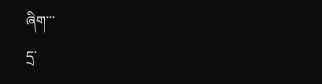ཞིག་་་
དྲ་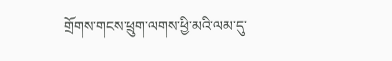གྲོགས་གངས་ཕྲུག་ལགས་ཕྱི་མའི་ལམ་དུ་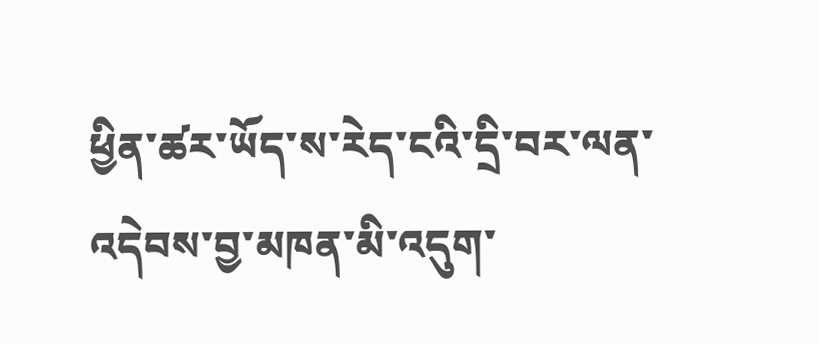ཕྱིན་ཚར་ཡོད་ས་རེད་ངའི་དྲི་བར་ལན་འདེབས་བྱ་མཁན་མི་འདུག་